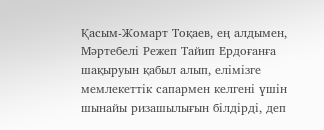Қасым-Жомарт Тоқаев, ең алдымен, Мәртебелі Режеп Тайип Ердоғанға шақыруын қабыл алып, елімізге мемлекеттік сапармен келгені үшін шынайы ризашылығын білдірді, деп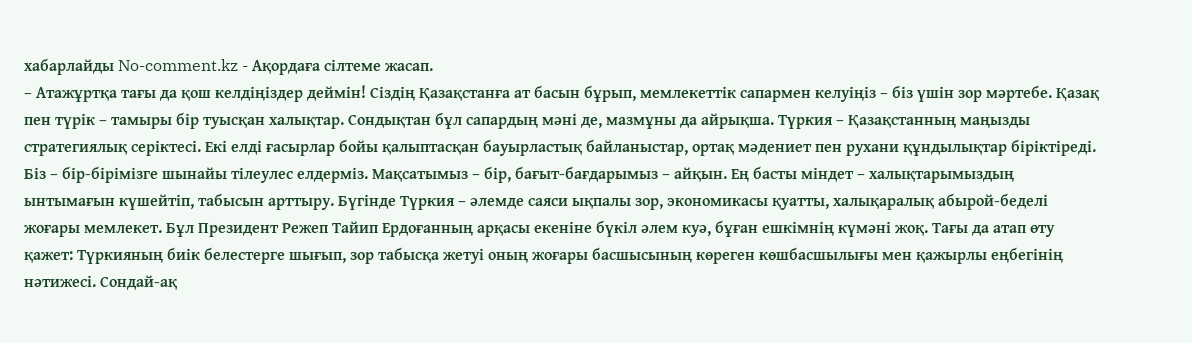хабарлайды No-comment.kz - Ақордаға сілтеме жасап.
– Атажұртқа тағы да қош келдіңіздер деймін! Сіздің Қазақстанға ат басын бұрып, мемлекеттік сапармен келуіңіз – біз үшін зор мәртебе. Қазақ пен түрік – тамыры бір туысқан халықтар. Сондықтан бұл сапардың мәні де, мазмұны да айрықша. Түркия – Қазақстанның маңызды стратегиялық серіктесі. Екі елді ғасырлар бойы қалыптасқан бауырластық байланыстар, ортақ мәдениет пен рухани құндылықтар біріктіреді. Біз – бір-бірімізге шынайы тілеулес елдерміз. Мақсатымыз – бір, бағыт-бағдарымыз – айқын. Ең басты міндет – халықтарымыздың ынтымағын күшейтіп, табысын арттыру. Бүгінде Түркия – әлемде саяси ықпалы зор, экономикасы қуатты, халықаралық абырой-беделі жоғары мемлекет. Бұл Президент Режеп Тайип Ердоғанның арқасы екеніне бүкіл әлем куә, бұған ешкімнің күмәні жоқ. Тағы да атап өту қажет: Түркияның биік белестерге шығып, зор табысқа жетуі оның жоғары басшысының көреген көшбасшылығы мен қажырлы еңбегінің нәтижесі. Сондай-ақ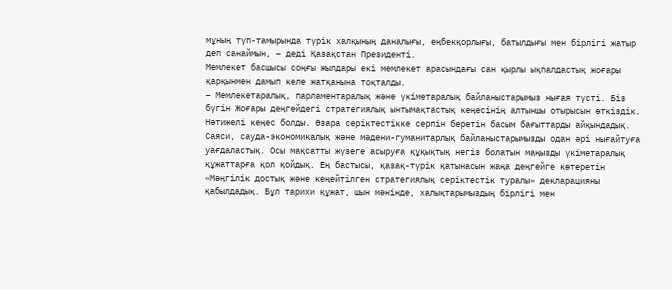мұның түп-тамырында түрік халқының даналығы, еңбекқорлығы, батылдығы мен бірлігі жатыр деп санаймын, – деді Қазақстан Президенті.
Мемлекет басшысы соңғы жылдары екі мемлекет арасындағы сан қырлы ықпалдастық жоғары қарқынмен дамып келе жатқанына тоқталды.
– Мемлекетаралық, парламентаралық және үкіметаралық байланыстарымыз нығая түсті. Біз бүгін Жоғары деңгейдегі стратегиялық ынтымақтастық кеңесінің алтыншы отырысын өткіздік. Нәтижелі кеңес болды. Өзара серіктестікке серпін беретін басым бағыттарды айқындадық. Саяси, сауда-экономикалық және мәдени-гуманитарлық байланыстарымызды одан әрі нығайтуға уағдаластық. Осы мақсатты жүзеге асыруға құқықтық негіз болатын маңызды үкіметаралық құжаттарға қол қойдық. Ең бастысы, қазақ-түрік қатынасын жаңа деңгейге көтеретін «Мәңгілік достық және кеңейтілген стратегиялық серіктестік туралы» декларацияны қабылдадық. Бұл тарихи құжат, шын мәнінде, халықтарымыздың бірлігі мен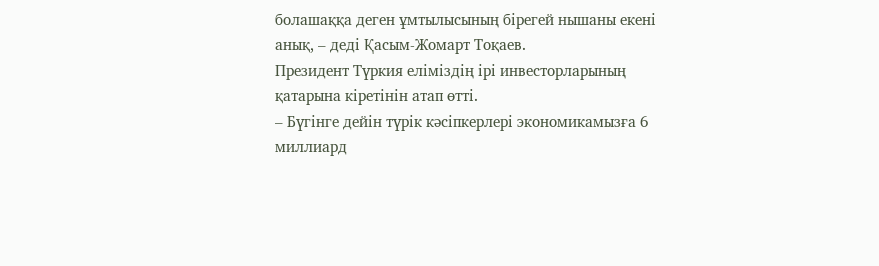болашаққа деген ұмтылысының бірегей нышаны екені анық, – деді Қасым-Жомарт Тоқаев.
Президент Түркия еліміздің ірі инвесторларының қатарына кіретінін атап өтті.
– Бүгінге дейін түрік кәсіпкерлері экономикамызға 6 миллиард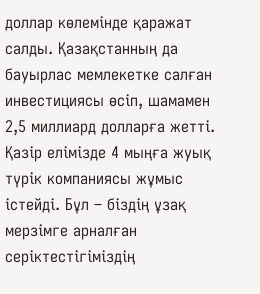доллар көлемінде қаражат салды. Қазақстанның да бауырлас мемлекетке салған инвестициясы өсіп, шамамен 2,5 миллиард долларға жетті. Қазір елімізде 4 мыңға жуық түрік компаниясы жұмыс істейді. Бұл – біздің ұзақ мерзімге арналған серіктестігіміздің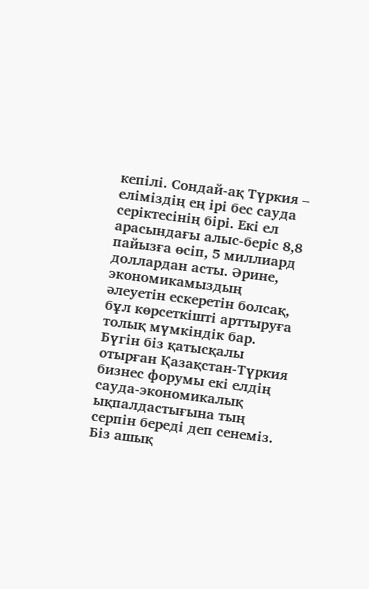кепілі. Сондай-ақ Түркия – еліміздің ең ірі бес сауда серіктесінің бірі. Екі ел арасындағы алыс-беріс 8,8 пайызға өсіп, 5 миллиард доллардан асты. Әрине, экономикамыздың әлеуетін ескеретін болсақ, бұл көрсеткішті арттыруға толық мүмкіндік бар. Бүгін біз қатысқалы отырған Қазақстан-Түркия бизнес форумы екі елдің сауда-экономикалық ықпалдастығына тың серпін береді деп сенеміз. Біз ашық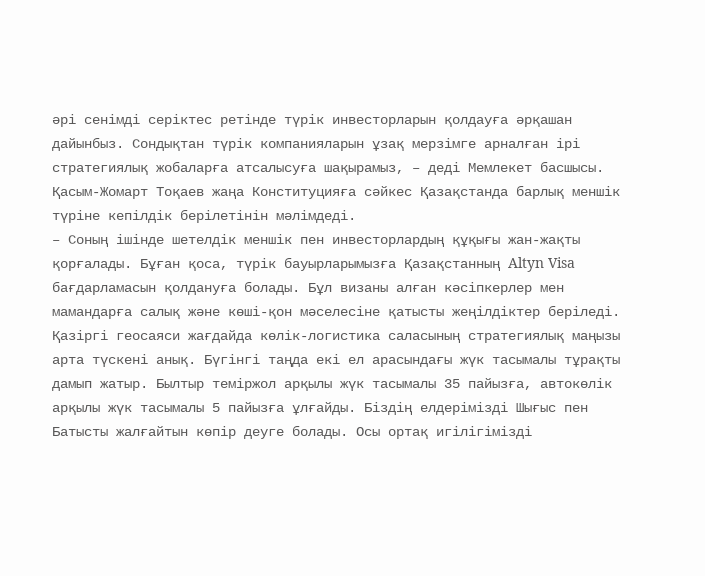әрі сенімді серіктес ретінде түрік инвесторларын қолдауға әрқашан дайынбыз. Сондықтан түрік компанияларын ұзақ мерзімге арналған ірі стратегиялық жобаларға атсалысуға шақырамыз, – деді Мемлекет басшысы.
Қасым-Жомарт Тоқаев жаңа Конституцияға сәйкес Қазақстанда барлық меншік түріне кепілдік берілетінін мәлімдеді.
– Соның ішінде шетелдік меншік пен инвесторлардың құқығы жан-жақты қорғалады. Бұған қоса, түрік бауырларымызға Қазақстанның Altyn Visa бағдарламасын қолдануға болады. Бұл визаны алған кәсіпкерлер мен мамандарға салық және көші-қон мәселесіне қатысты жеңілдіктер беріледі. Қазіргі геосаяси жағдайда көлік-логистика саласының стратегиялық маңызы арта түскені анық. Бүгінгі таңда екі ел арасындағы жүк тасымалы тұрақты дамып жатыр. Былтыр теміржол арқылы жүк тасымалы 35 пайызға, автокөлік арқылы жүк тасымалы 5 пайызға ұлғайды. Біздің елдерімізді Шығыс пен Батысты жалғайтын көпір деуге болады. Осы ортақ игілігімізді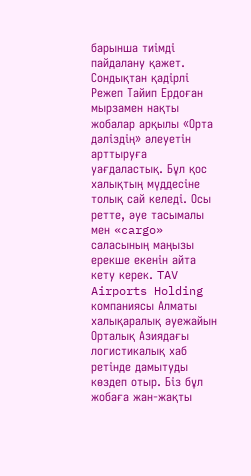барынша тиімді пайдалану қажет. Сондықтан қадірлі Режеп Тайип Ердоған мырзамен нақты жобалар арқылы «Орта дәліздің» әлеуетін арттыруға уағдаластық. Бұл қос халықтың мүддесіне толық сай келеді. Осы ретте, әуе тасымалы мен «cargo» саласының маңызы ерекше екенін айта кету керек. TAV Airports Holding компаниясы Алматы халықаралық әуежайын Орталық Азиядағы логистикалық хаб ретінде дамытуды көздеп отыр. Біз бұл жобаға жан-жақты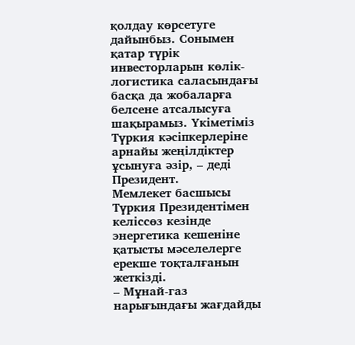қолдау көрсетуге дайынбыз. Сонымен қатар түрік инвесторларын көлік-логистика саласындағы басқа да жобаларға белсене атсалысуға шақырамыз. Үкіметіміз Түркия кәсіпкерлеріне арнайы жеңілдіктер ұсынуға әзір, – деді Президент.
Мемлекет басшысы Түркия Президентімен келіссөз кезінде энергетика кешеніне қатысты мәселелерге ерекше тоқталғанын жеткізді.
– Мұнай-газ нарығындағы жағдайды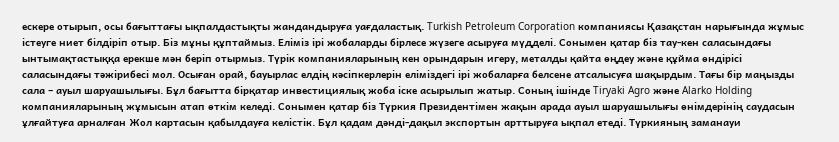ескере отырып, осы бағыттағы ықпалдастықты жандандыруға уағдаластық. Turkish Petroleum Corporation компаниясы Қазақстан нарығында жұмыс істеуге ниет білдіріп отыр. Біз мұны құптаймыз. Еліміз ірі жобаларды бірлесе жүзеге асыруға мүдделі. Сонымен қатар біз тау-кен саласындағы ынтымақтастыққа ерекше мән беріп отырмыз. Түрік компанияларының кен орындарын игеру, металды қайта өңдеу және құйма өндірісі саласындағы тәжірибесі мол. Осыған орай, бауырлас елдің кәсіпкерлерін еліміздегі ірі жобаларға белсене атсалысуға шақырдым. Тағы бір маңызды сала – ауыл шаруашылығы. Бұл бағытта бірқатар инвестициялық жоба іске асырылып жатыр. Соның ішінде Tiryaki Agro және Alarko Holding компанияларының жұмысын атап өткім келеді. Сонымен қатар біз Түркия Президентімен жақын арада ауыл шаруашылығы өнімдерінің саудасын ұлғайтуға арналған Жол картасын қабылдауға келістік. Бұл қадам дәнді-дақыл экспортын арттыруға ықпал етеді. Түркияның заманауи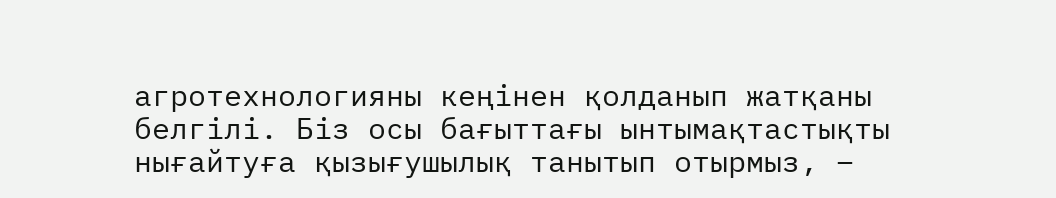агротехнологияны кеңінен қолданып жатқаны белгілі. Біз осы бағыттағы ынтымақтастықты нығайтуға қызығушылық танытып отырмыз, –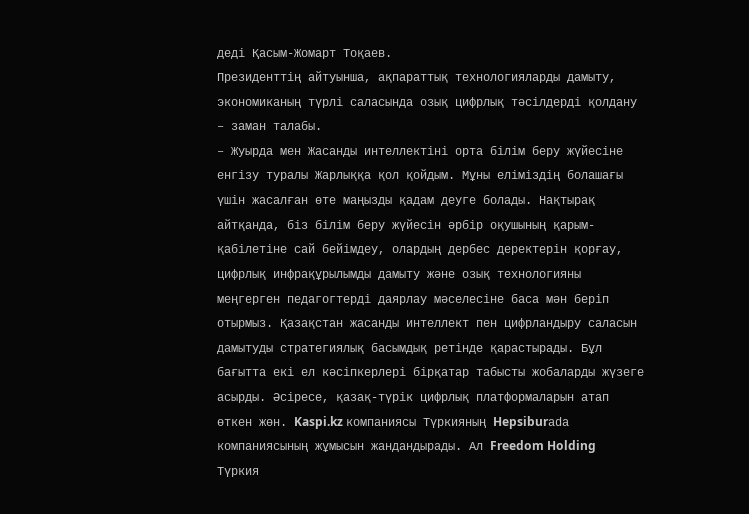деді Қасым-Жомарт Тоқаев.
Президенттің айтуынша, ақпараттық технологияларды дамыту, экономиканың түрлі саласында озық цифрлық тәсілдерді қолдану – заман талабы.
– Жуырда мен Жасанды интеллектіні орта білім беру жүйесіне енгізу туралы Жарлыққа қол қойдым. Мұны еліміздің болашағы үшін жасалған өте маңызды қадам деуге болады. Нақтырақ айтқанда, біз білім беру жүйесін әрбір оқушының қарым-қабілетіне сай бейімдеу, олардың дербес деректерін қорғау, цифрлық инфрақұрылымды дамыту және озық технологияны меңгерген педагогтерді даярлау мәселесіне баса мән беріп отырмыз. Қазақстан жасанды интеллект пен цифрландыру саласын дамытуды стратегиялық басымдық ретінде қарастырады. Бұл бағытта екі ел кәсіпкерлері бірқатар табысты жобаларды жүзеге асырды. Әсіресе, қазақ-түрік цифрлық платформаларын атап өткен жөн. Kaspi.kz компаниясы Түркияның Hepsiburаda компаниясының жұмысын жандандырады. Ал Freedom Holding Түркия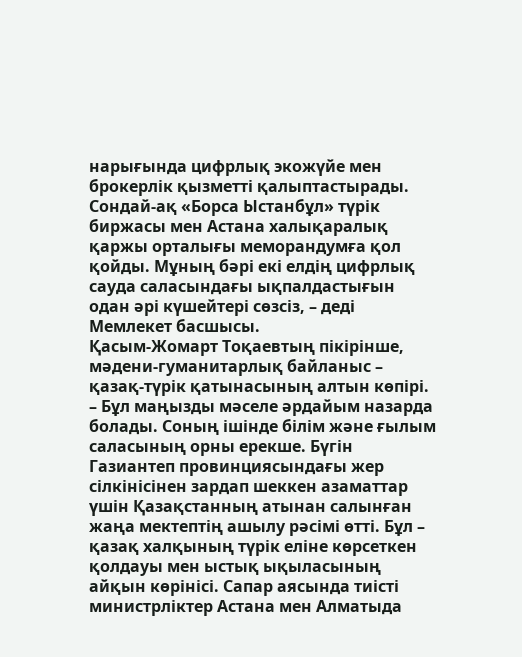нарығында цифрлық экожүйе мен брокерлік қызметті қалыптастырады. Сондай-ақ «Борса Ыстанбұл» түрік биржасы мен Астана халықаралық қаржы орталығы меморандумға қол қойды. Мұның бәрі екі елдің цифрлық сауда саласындағы ықпалдастығын одан әрі күшейтері сөзсіз, – деді Мемлекет басшысы.
Қасым-Жомарт Тоқаевтың пікірінше, мәдени-гуманитарлық байланыс – қазақ-түрік қатынасының алтын көпірі.
– Бұл маңызды мәселе әрдайым назарда болады. Соның ішінде білім және ғылым саласының орны ерекше. Бүгін Газиантеп провинциясындағы жер сілкінісінен зардап шеккен азаматтар үшін Қазақстанның атынан салынған жаңа мектептің ашылу рәсімі өтті. Бұл – қазақ халқының түрік еліне көрсеткен қолдауы мен ыстық ықыласының айқын көрінісі. Сапар аясында тиісті министрліктер Астана мен Алматыда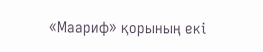«Маариф» қорының екі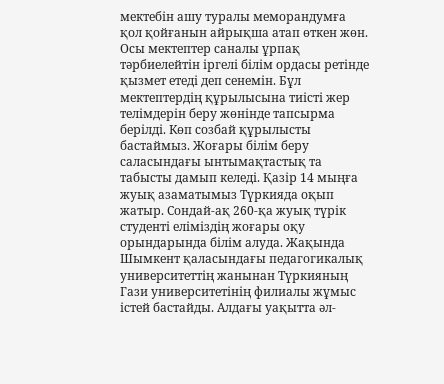мектебін ашу туралы меморандумға қол қойғанын айрықша атап өткен жөн. Осы мектептер саналы ұрпақ тәрбиелейтін іргелі білім ордасы ретінде қызмет етеді деп сенемін. Бұл мектептердің құрылысына тиісті жер телімдерін беру жөнінде тапсырма берілді. Көп созбай құрылысты бастаймыз. Жоғары білім беру саласындағы ынтымақтастық та табысты дамып келеді. Қазір 14 мыңға жуық азаматымыз Түркияда оқып жатыр. Сондай-ақ 260-қа жуық түрік студенті еліміздің жоғары оқу орындарында білім алуда. Жақында Шымкент қаласындағы педагогикалық университеттің жанынан Түркияның Гази университетінің филиалы жұмыс істей бастайды. Алдағы уақытта әл-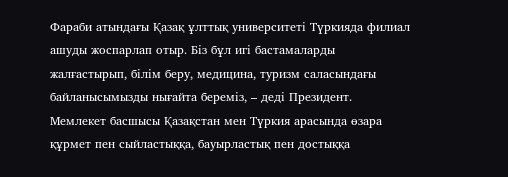Фараби атындағы Қазақ ұлттық университеті Түркияда филиал ашуды жоспарлап отыр. Біз бұл игі бастамаларды жалғастырып, білім беру, медицина, туризм саласындағы байланысымызды нығайта береміз, – деді Президент.
Мемлекет басшысы Қазақстан мен Түркия арасында өзара құрмет пен сыйластыққа, бауырластық пен достыққа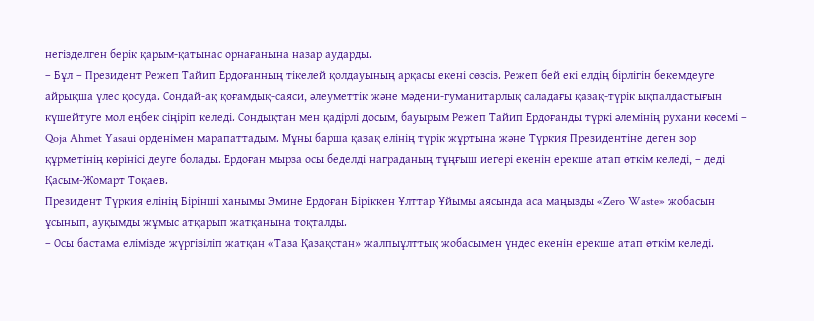негізделген берік қарым-қатынас орнағанына назар аударды.
– Бұл – Президент Режеп Тайип Ердоғанның тікелей қолдауының арқасы екені сөзсіз. Режеп бей екі елдің бірлігін бекемдеуге айрықша үлес қосуда. Сондай-ақ қоғамдық-саяси, әлеуметтік және мәдени-гуманитарлық саладағы қазақ-түрік ықпалдастығын күшейтуге мол еңбек сіңіріп келеді. Сондықтан мен қадірлі досым, бауырым Режеп Тайип Ердоғанды түркі әлемінің рухани көсемі – Qoja Ahmet Yasaui орденімен марапаттадым. Мұны барша қазақ елінің түрік жұртына және Түркия Президентіне деген зор құрметінің көрінісі деуге болады. Ердоған мырза осы беделді награданың тұңғыш иегері екенін ерекше атап өткім келеді, – деді Қасым-Жомарт Тоқаев.
Президент Түркия елінің Бірінші ханымы Эмине Ердоған Біріккен Ұлттар Ұйымы аясында аса маңызды «Zero Waste» жобасын ұсынып, ауқымды жұмыс атқарып жатқанына тоқталды.
– Осы бастама елімізде жүргізіліп жатқан «Таза Қазақстан» жалпыұлттық жобасымен үндес екенін ерекше атап өткім келеді.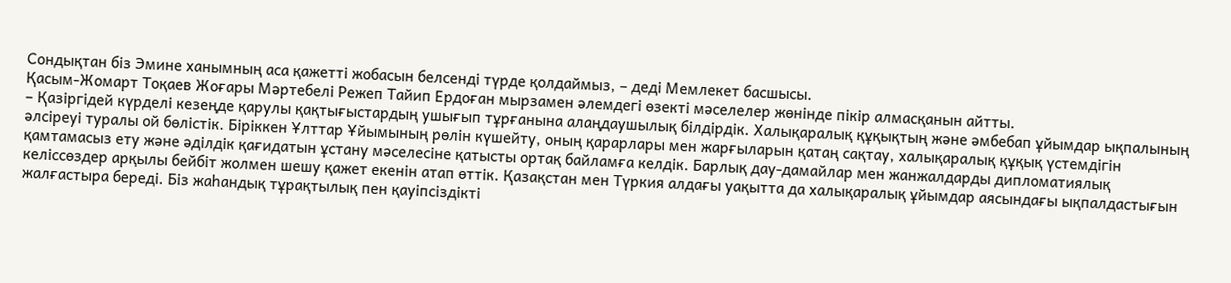Сондықтан біз Эмине ханымның аса қажетті жобасын белсенді түрде қолдаймыз, – деді Мемлекет басшысы.
Қасым-Жомарт Тоқаев Жоғары Мәртебелі Режеп Тайип Ердоған мырзамен әлемдегі өзекті мәселелер жөнінде пікір алмасқанын айтты.
– Қазіргідей күрделі кезеңде қарулы қақтығыстардың ушығып тұрғанына алаңдаушылық білдірдік. Халықаралық құқықтың және әмбебап ұйымдар ықпалының әлсіреуі туралы ой бөлістік. Біріккен Ұлттар Ұйымының рөлін күшейту, оның қарарлары мен жарғыларын қатаң сақтау, халықаралық құқық үстемдігін қамтамасыз ету және әділдік қағидатын ұстану мәселесіне қатысты ортақ байламға келдік. Барлық дау-дамайлар мен жанжалдарды дипломатиялық келіссөздер арқылы бейбіт жолмен шешу қажет екенін атап өттік. Қазақстан мен Түркия алдағы уақытта да халықаралық ұйымдар аясындағы ықпалдастығын жалғастыра береді. Біз жаһандық тұрақтылық пен қауіпсіздікті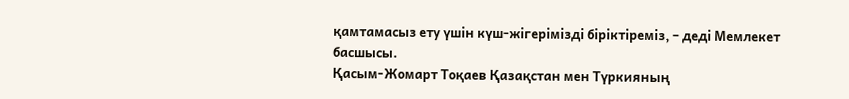қамтамасыз ету үшін күш-жігерімізді біріктіреміз, – деді Мемлекет басшысы.
Қасым-Жомарт Тоқаев Қазақстан мен Түркияның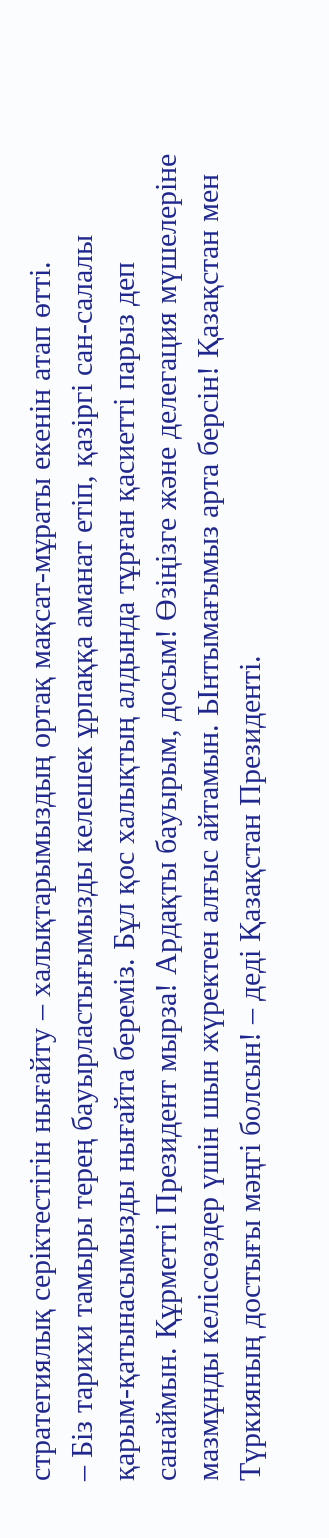стратегиялық серіктестігін нығайту – халықтарымыздың ортақ мақсат-мұраты екенін атап өтті.
– Біз тарихи тамыры терең бауырластығымызды келешек ұрпаққа аманат етіп, қазіргі сан-салалы қарым-қатынасымызды нығайта береміз. Бұл қос халықтың алдында тұрған қасиетті парыз деп санаймын. Құрметті Президент мырза! Ардақты бауырым, досым! Өзіңізге және делегация мүшелеріне мазмұнды келіссөздер үшін шын жүректен алғыс айтамын. Ынтымағымыз арта берсін! Қазақстан мен Түркияның достығы мәңгі болсын! – деді Қазақстан Президенті.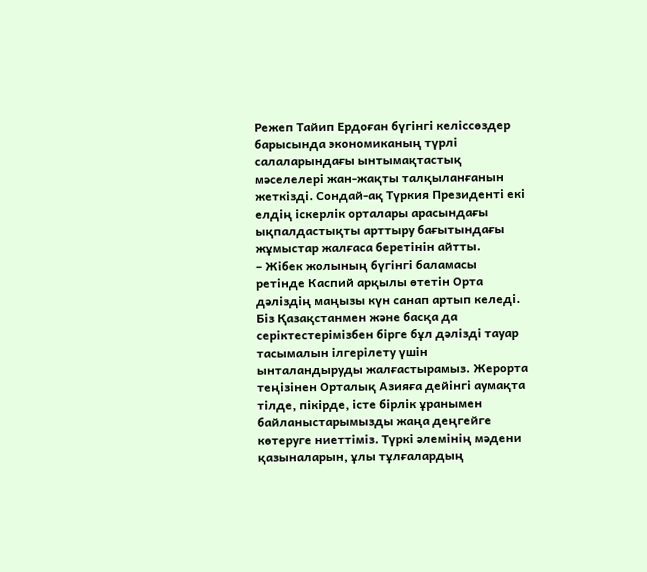Режеп Тайип Ердоған бүгінгі келіссөздер барысында экономиканың түрлі салаларындағы ынтымақтастық мәселелері жан-жақты талқыланғанын жеткізді. Сондай-ақ Түркия Президенті екі елдің іскерлік орталары арасындағы ықпалдастықты арттыру бағытындағы жұмыстар жалғаса беретінін айтты.
– Жібек жолының бүгінгі баламасы ретінде Каспий арқылы өтетін Орта дәліздің маңызы күн санап артып келеді. Біз Қазақстанмен және басқа да серіктестерімізбен бірге бұл дәлізді тауар тасымалын ілгерілету үшін ынталандыруды жалғастырамыз. Жерорта теңізінен Орталық Азияға дейінгі аумақта тілде, пікірде, істе бірлік ұранымен байланыстарымызды жаңа деңгейге көтеруге ниеттіміз. Түркі әлемінің мәдени қазыналарын, ұлы тұлғалардың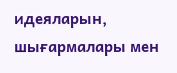идеяларын, шығармалары мен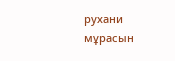рухани мұрасын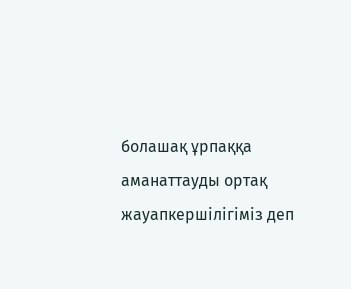болашақ ұрпаққа аманаттауды ортақ жауапкершілігіміз деп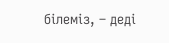білеміз, – деді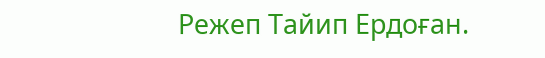Режеп Тайип Ердоған.